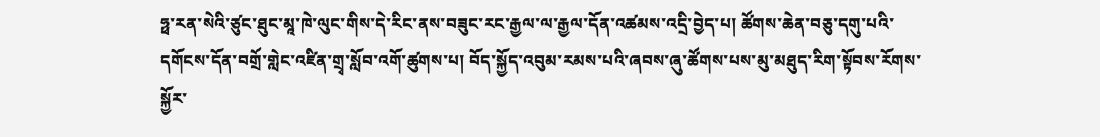ཧྥ་རན་སེའི་ཙུང་ཐུང་མཱ་ཁེ་ལུང་གིས་དེ་རིང་ནས་བཟུང་རང་རྒྱལ་ལ་རྒྱལ་དོན་འཚམས་འདྲི་བྱེད་པ། ཚོགས་ཆེན་བཅུ་དགུ་པའི་དགོངས་དོན་བགྲོ་གླེང་འཛིན་གྲྭ་སློབ་འགོ་ཚུགས་པ། བོད་སྐྱོད་འབུམ་རམས་པའི་ཞབས་ཞུ་ཚོགས་པས་མུ་མཐུད་རིག་སྟོབས་རོགས་སྐྱོར་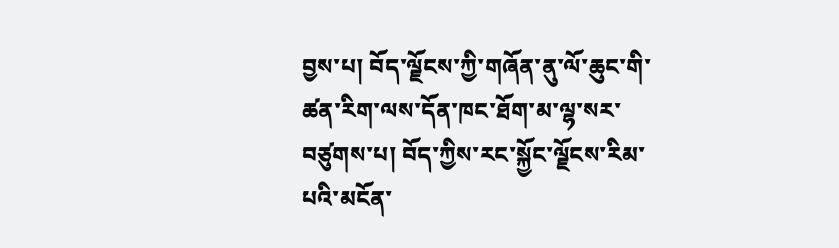བྱས་པ། བོད་ལྗོངས་ཀྱི་གཞོན་ནུ་ལོ་ཆུང་གི་ཚན་རིག་ལས་དོན་ཁང་ཐོག་མ་ལྷ་སར་བཙུགས་པ། བོད་ཀྱིས་རང་སྐྱོང་ལྗོངས་རིམ་པའི་མངོན་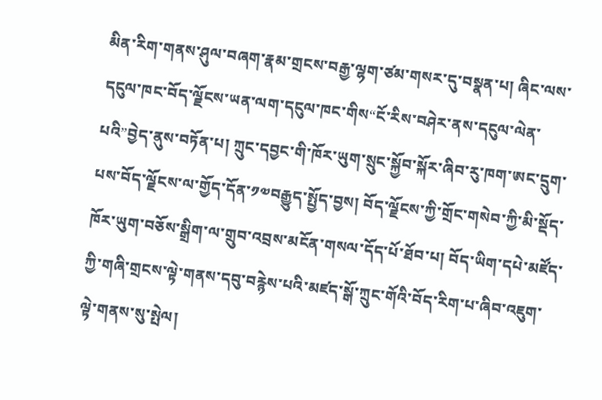མིན་རིག་གནས་ཤུལ་བཞག་རྣམ་གྲངས་བརྒྱ་ལྷག་ཙམ་གསར་དུ་བསྣན་པ། ཞིང་ལས་དངུལ་ཁང་བོད་ལྗོངས་ཡན་ལག་དངུལ་ཁང་གིས“ངོ་རིས་བཤེར་ནས་དངུལ་ལེན་པའི”བྱེད་ནུས་བཏོན་པ། ཀྲུང་དབྱང་གི་ཁོར་ཡུག་སྲུང་སྐྱོབ་སྐོར་ཞིབ་རུ་ཁག་ཨང་དྲུག་པས་བོད་ལྗོངས་ལ་གྱོད་དོན་༡༧བརྒྱུད་སྤྱོད་བྱས། བོད་ལྗོངས་ཀྱི་གྲོང་གསེབ་ཀྱི་མི་སྡོད་ཁོར་ཡུག་བཅོས་སྒྲིག་ལ་གྲུབ་འབྲས་མངོན་གསལ་དོད་པོ་ཐོབ་པ། བོད་ཡིག་དཔེ་མཛོད་ཀྱི་གཞི་གྲངས་ལྟེ་གནས་དབུ་བརྙེས་པའི་མཛད་སྒོ་ཀྲུང་གོའི་བོད་རིག་པ་ཞིབ་འཇུག་ལྟེ་གནས་སུ་སྤེལ།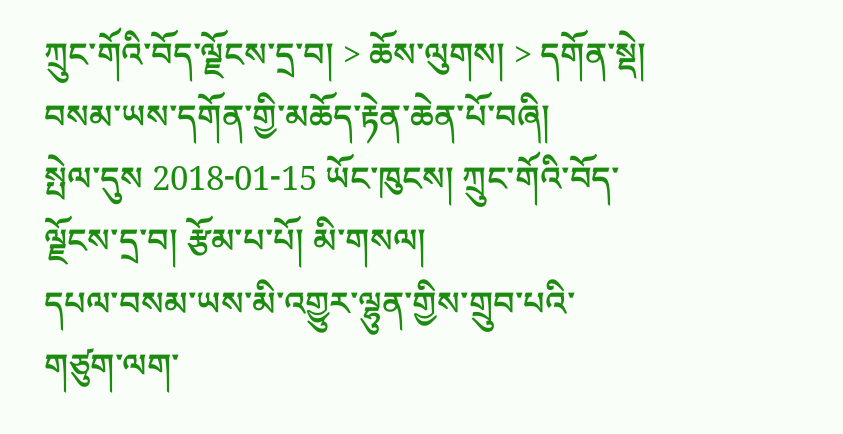ཀྲུང་གོའི་བོད་ལྗོངས་དྲ་བ། > ཆོས་ལུགས། > དགོན་སྡེ།
བསམ་ཡས་དགོན་གྱི་མཆོད་རྟེན་ཆེན་པོ་བཞི།
སྤེལ་དུས 2018-01-15 ཡོང་ཁུངས། ཀྲུང་གོའི་བོད་ལྗོངས་དྲ་བ། རྩོམ་པ་པོ། མི་གསལ།
དཔལ་བསམ་ཡས་མི་འགྱུར་ལྷུན་གྱིས་གྲུབ་པའི་གཙུག་ལག་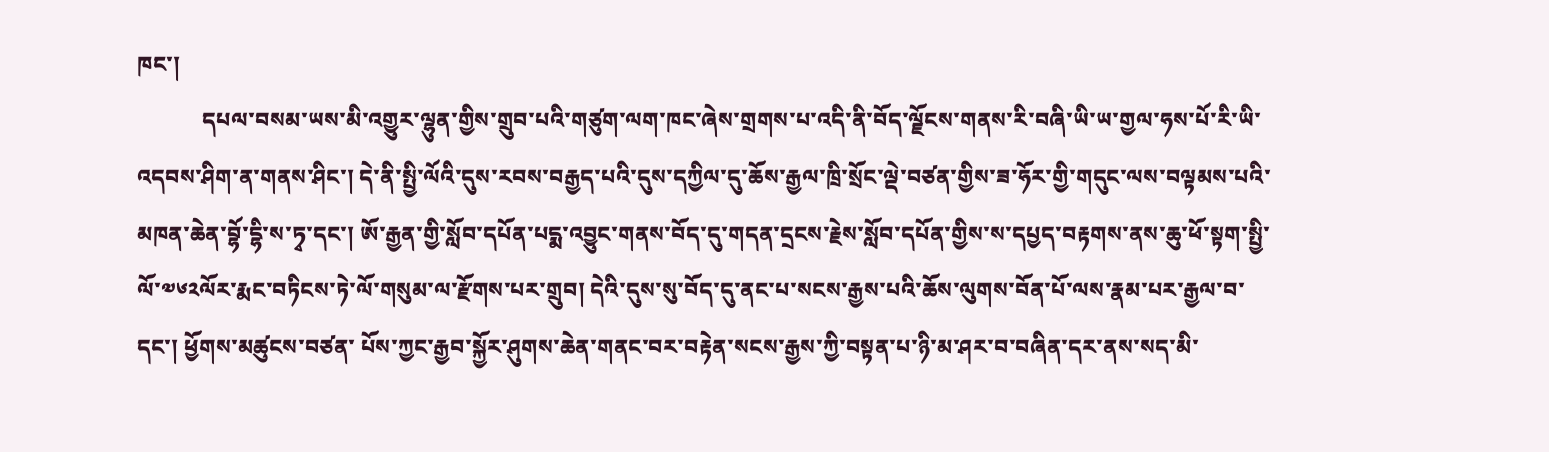ཁང་།
            དཔལ་བསམ་ཡས་མི་འགྱུར་ལྷུན་གྱིས་གྲུབ་པའི་གཙུག་ལག་ཁང་ཞེས་གྲགས་པ་འདི་ནི་བོད་ལྗོངས་གནས་རི་བཞི་ཡི་ཡ་གྱལ་ཧས་པོ་རི་ཡི་འདབས་ཤིག་ན་གནས་ཤིང་། དེ་ནི་སྤྱི་ལོའི་དུས་རབས་བརྒྱད་པའི་དུས་དཀྱིལ་དུ་ཆོས་རྒྱལ་ཁྲི་སྲོང་ལྡེ་བཙན་གྱིས་ཟ་ཧོར་གྱི་གདུང་ལས་བལྟམས་པའི་མཁན་ཆེན་བྷོ་དྷི་ས་ཏྭ་དང་། ཨོ་རྒྱན་གྱི་སློབ་དཔོན་པདྨ་འབྱུང་གནས་བོད་དུ་གདན་དྲངས་རྗེས་སློབ་དཔོན་གྱིས་ས་དཔྱད་བརྟགས་ནས་ཆུ་ཕོ་སྟག་སྤྱི་ལོ་༧༦༢ལོར་རྨང་བཏིངས་ཏེ་ལོ་གསུམ་ལ་རྫོགས་པར་གྲུབ། དེའི་དུས་སུ་བོད་དུ་ནང་པ་སངས་རྒྱས་པའི་ཆོས་ལུགས་བོན་པོ་ལས་རྣམ་པར་རྒྱལ་བ་དང་། ཕྱོགས་མཚུངས་བཙན་ པོས་ཀྱང་རྒྱབ་སྐྱོར་ཤུགས་ཆེན་གནང་བར་བརྟེན་སངས་རྒྱས་ཀྱི་བསྟན་པ་ཉི་མ་ཤར་བ་བཞིན་དར་ནས་སད་མི་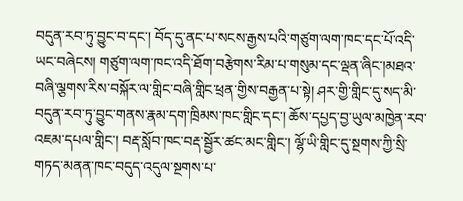བདུན་རབ་ཏུ་བྱུང་བ་དང་། བོད་དུ་ནང་པ་སངས་རྒྱས་པའི་གཙུག་ལག་ཁང་དང་པོ་འདི་ཡང་བཞེངས། གཙུག་ལག་ཁང་འདི་ཐོག་བརྩེགས་རིམ་པ་གསུམ་དང་ལྡན་ཞིང་།མཐའ་བཞི་ལྕགས་རིས་བསྐོར་ལ་གླིང་བཞི་གླིང་ཕྲན་གྱིས་བརྒྱན་པ་སྟེ། ཤར་གྱི་གླིང་དུ་སད་མི་བདུན་རབ་ཏུ་བྱུང་གནས་རྣམ་དག་ཁྲིམས་ཁང་གླིང་དང་། ཆོས་དཔྱད་བྱ་ཡུལ་མཁྱེན་རབ་འཇམ་དཔལ་གླིང་། བརྡ་སློབ་ཁང་བརྡ་སྦྱོར་ཚང་མང་གླིང་། ལྷོ་ཡི་གླིང་དུ་སྔགས་ཀྱི་སྲི་གཏད་མནན་ཁང་བདུད་འདུལ་སྔགས་པ་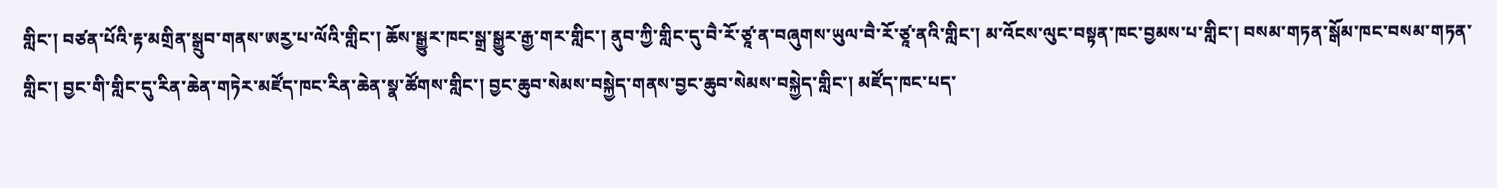གླིང་། བཙན་པོའི་རྟ་མགྲིན་སྒྲུབ་གནས་ཨརྱ་པ་ལོའི་གླིང་། ཆོས་སྒྱུར་ཁང་སྒྲ་སྒྱུར་རྒྱ་གར་གླིང་། ནུབ་ཀྱི་གླིང་དུ་བཻ་རོ་ཙཱ་ན་བཞུགས་ཡུལ་བཻ་རོ་ཙཱ་ནའི་གླིང་། མ་འོངས་ལུང་བསྟན་ཁང་བྱམས་པ་གླིང་། བསམ་གཏན་སྒོམ་ཁང་བསམ་གཏན་གླིང་། བྱང་གི་གླིང་དུ་རིན་ཆེན་གཏེར་མཛོད་ཁང་རིན་ཆེན་སྣ་ཚོགས་གླིང་། བྱང་ཆུབ་སེམས་བསྐྱེད་གནས་བྱང་ཆུབ་སེམས་བསྐྱེད་གླིང་། མཛོད་ཁང་པད་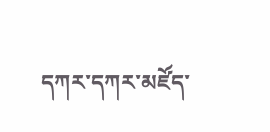དཀར་དཀར་མཛོད་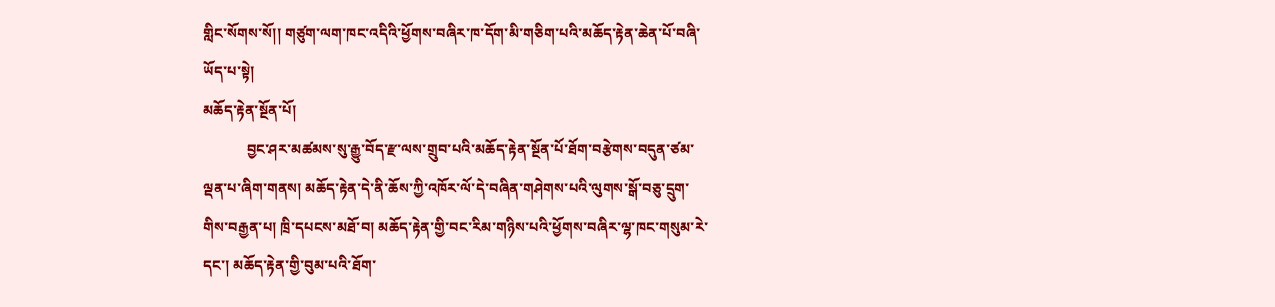གླིང་སོགས་སོ།། གཙུག་ལག་ཁང་འདིའི་ཕྱོགས་བཞིར་ཁ་དོག་མི་གཅིག་པའི་མཆོད་རྟེན་ཆེན་པོ་བཞི་ཡོད་པ་སྟེ།
མཆོད་རྟེན་སྔོན་པོ།
            བྱང་ཤར་མཚམས་སུ་རྒྱུ་བོད་རྫ་ལས་གྲུབ་པའི་མཆོད་རྟེན་སྔོན་པོ་ཐོག་བརྩེགས་བདུན་ཙམ་ལྡན་པ་ཞིག་གནས། མཆོད་རྟེན་དེ་ནི་ཆོས་ཀྱི་འཁོར་ལོ་དེ་བཞིན་གཤེགས་པའི་ལུགས་སྒོ་བཅུ་དྲུག་གིས་བརྒྱན་པ། ཁྲི་དཔངས་མཐོ་བ། མཆོད་རྟེན་གྱི་བང་རིམ་གཉིས་པའི་ཕྱོགས་བཞིར་ལྷ་ཁང་གསུམ་རེ་དང་། མཆོད་རྟེན་གྱི་བུམ་པའི་ཐོག་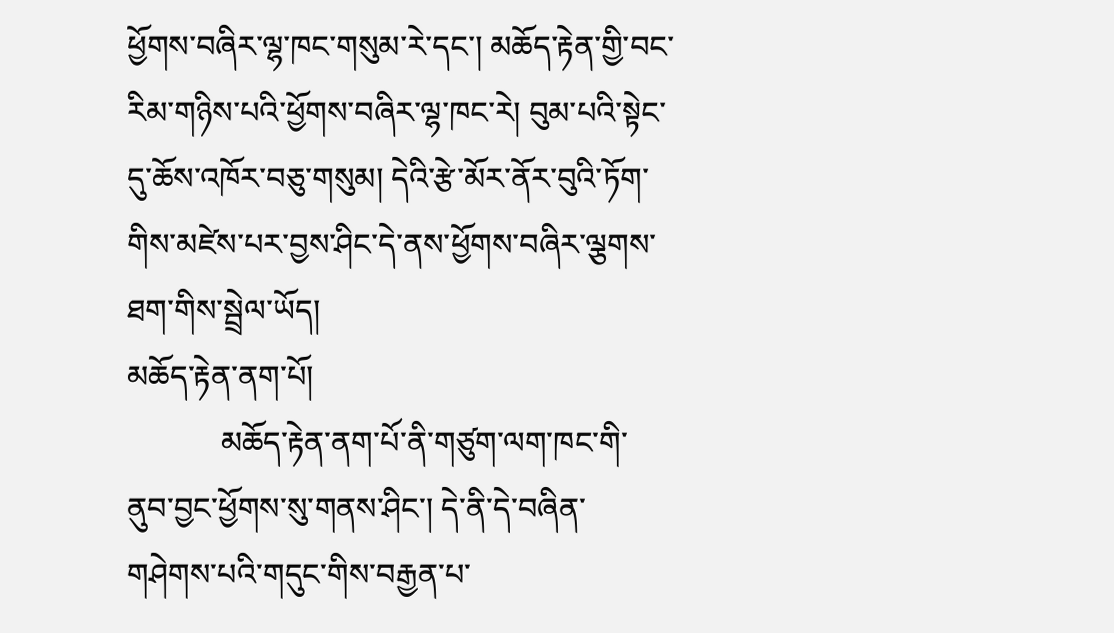ཕྱོགས་བཞིར་ལྷ་ཁང་གསུམ་རེ་དང་། མཆོད་རྟེན་གྱི་བང་རིམ་གཉིས་པའི་ཕྱོགས་བཞིར་ལྷ་ཁང་རེ། བུམ་པའི་སྟེང་དུ་ཆོས་འཁོར་བཅུ་གསུམ། དེའི་རྩེ་མོར་ནོར་བུའི་ཏོག་གིས་མཛེས་པར་བྱས་ཤིང་དེ་ནས་ཕྱོགས་བཞིར་ལྕགས་ཐག་གིས་སྦྲེལ་ཡོད།
མཆོད་རྟེན་ནག་པོ།
            མཆོད་རྟེན་ནག་པོ་ནི་གཙུག་ལག་ཁང་གི་ནུབ་བྱང་ཕྱོགས་སུ་གནས་ཤིང་། དེ་ནི་དེ་བཞིན་གཤེགས་པའི་གདུང་གིས་བརྒྱན་པ་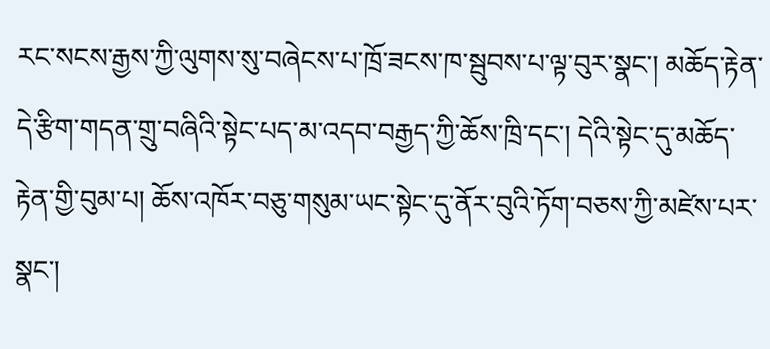རང་སངས་རྒྱས་ཀྱི་ལུགས་སུ་བཞེངས་པ་ཁྲོ་ཟངས་ཁ་སྦུབས་པ་ལྟ་བུར་སྣང་། མཆོད་རྟེན་དེ་རྩིག་གདན་གྲུ་བཞིའི་སྟེང་པད་མ་འདབ་བརྒྱད་ཀྱི་ཆོས་ཁྲི་དང་། དེའི་སྟེང་དུ་མཆོད་རྟེན་གྱི་བུམ་པ། ཆོས་འཁོར་བཅུ་གསུམ་ཡང་སྟེང་དུ་ནོར་བུའི་ཏོག་བཅས་ཀྱི་མཛེས་པར་སྣང་།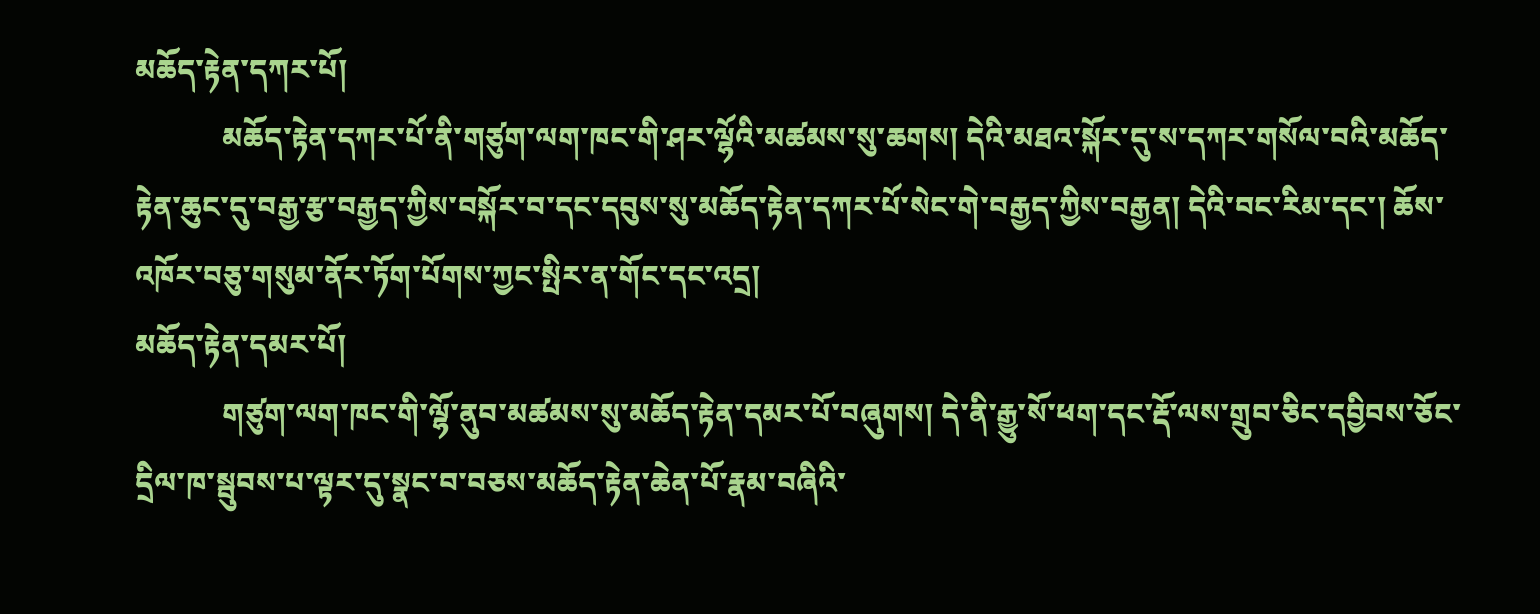མཆོད་རྟེན་དཀར་པོ།
            མཆོད་རྟེན་དཀར་པོ་ནི་གཙུག་ལག་ཁང་གི་ཤར་ལྷོའི་མཚམས་སུ་ཆགས། དེའི་མཐའ་སྐོར་དུ་ས་དཀར་གསོལ་བའི་མཆོད་རྟེན་ཆུང་དུ་བརྒྱ་རྩ་བརྒྱད་ཀྱིས་བསྐོར་བ་དང་དབུས་སུ་མཆོད་རྟེན་དཀར་པོ་སེང་གེ་བརྒྱད་ཀྱིས་བརྒྱན། དེའི་བང་རིམ་དང་། ཆོས་འཁོར་བཅུ་གསུམ་ནོར་ཏོག་པོགས་ཀྱང་སྤིར་ན་གོང་དང་འདྲ།
མཆོད་རྟེན་དམར་པོ།
            གཙུག་ལག་ཁང་གི་ལྷོ་ནུབ་མཚམས་སུ་མཆོད་རྟེན་དམར་པོ་བཞུགས། དེ་ནི་རྒྱུ་སོ་ཕག་དང་རྡོ་ལས་གྲུབ་ཅིང་དབྱིབས་ཅོང་དྲིལ་ཁ་སྦུབས་པ་ལྟར་དུ་སྣང་བ་བཅས་མཆོད་རྟེན་ཆེན་པོ་རྣམ་བཞིའི་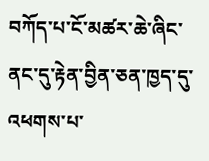བཀོད་པ་ངོ་མཚར་ཆེ་ཞིང་ནང་དུ་རྟེན་བྱིན་ཅན་ཁྱད་དུ་འཕགས་པ་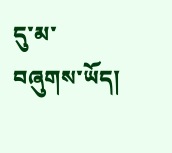དུ་མ་བཞུགས་ཡོད།